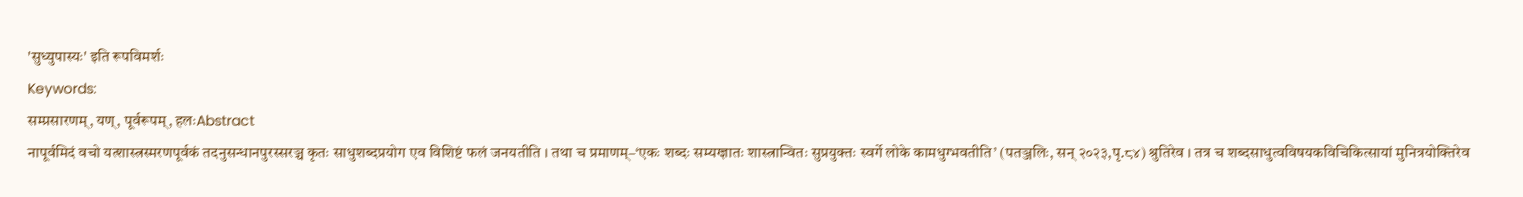'सुध्युपास्यः' इति रूपविमर्शः
Keywords:
सम्प्रसारणम्, यण्, पूर्वरूपम्, हलःAbstract
नापूर्वमिदं वचो यत्शास्त्रस्मरणपूर्वकं तदनुसन्धानपुरस्सरञ्च कृतः साधुशब्दप्रयोग एव विशिष्टं फलं जनयतीति । तथा च प्रमाणम्–‘एकः शब्दः सम्यग्ज्ञातः शास्त्रान्वितः सुप्रयुक्तः स्वर्गे लोके कामधुग्भवतीति’ (पतञ्जलिः, सन् २०२३,पृ.८४) श्रुतिरेव । तत्र च शब्दसाधुत्वविषयकविचिकित्सायां मुनित्रयोक्तिरेव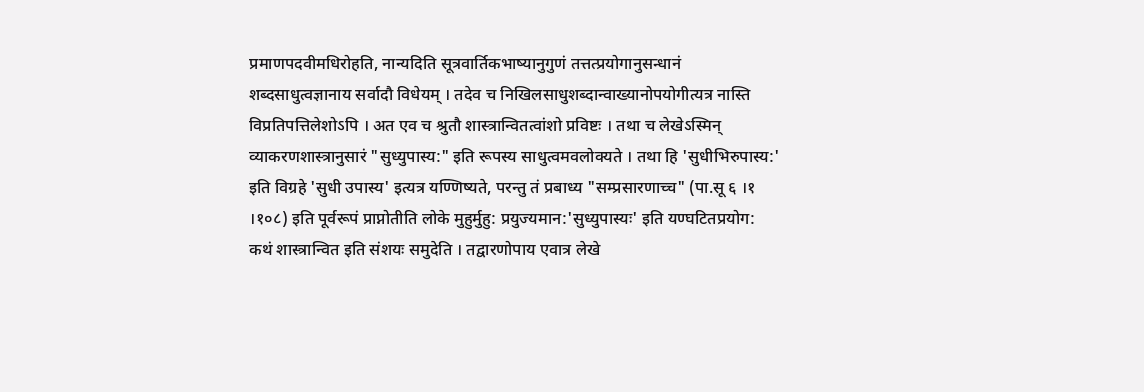प्रमाणपदवीमधिरोहति, नान्यदिति सूत्रवार्तिकभाष्यानुगुणं तत्तत्प्रयोगानुसन्धानं शब्दसाधुत्वज्ञानाय सर्वादौ विधेयम् । तदेव च निखिलसाधुशब्दान्वाख्यानोपयोगीत्यत्र नास्ति विप्रतिपत्तिलेशोऽपि । अत एव च श्रुतौ शास्त्रान्वितत्वांशो प्रविष्टः । तथा च लेखेऽस्मिन् व्याकरणशास्त्रानुसारं "सुध्युपास्य:" इति रूपस्य साधुत्वमवलोक्यते । तथा हि 'सुधीभिरुपास्य:' इति विग्रहे 'सुधी उपास्य' इत्यत्र यण्णिष्यते, परन्तु तं प्रबाध्य "सम्प्रसारणाच्च" (पा.सू ६ ।१ ।१०८) इति पूर्वरूपं प्राप्नोतीति लोके मुहुर्मुहु: प्रयुज्यमान:'सुध्युपास्यः' इति यण्घटितप्रयोग: कथं शास्त्रान्वित इति संशयः समुदेति । तद्वारणोपाय एवात्र लेखे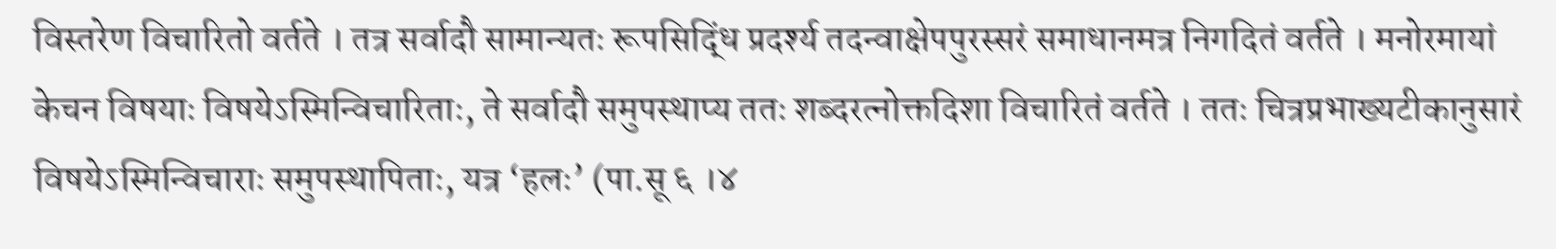विस्तरेण विचारितो वर्तते । तत्र सर्वादौ सामान्यतः रूपसिद्धिं प्रदर्श्य तदन्वाक्षेपपुरस्सरं समाधानमत्र निगदितं वर्तते । मनोरमायां केचन विषयाः विषयेऽस्मिन्विचारिताः, ते सर्वादौ समुपस्थाप्य ततः शब्दरत्नोक्तदिशा विचारितं वर्तते । ततः चित्रप्रभाख्यटीकानुसारं विषयेऽस्मिन्विचाराः समुपस्थापिताः, यत्र ‘हलः’ (पा.सू ६ ।४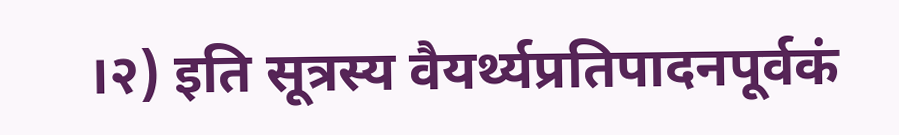।२) इति सूत्रस्य वैयर्थ्यप्रतिपादनपूर्वकं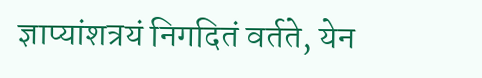ज्ञाप्यांशत्रयं निगदितं वर्तते, येन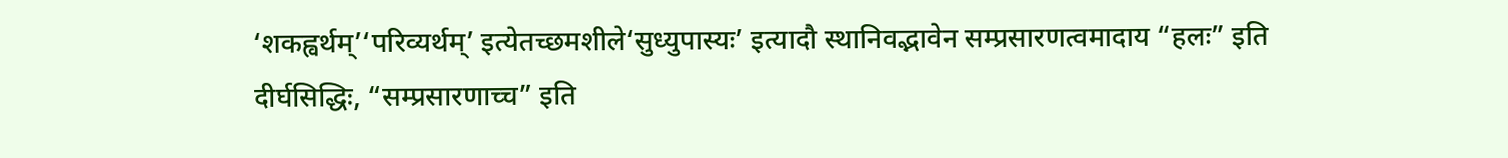‘शकह्वर्थम्’‘परिव्यर्थम्’ इत्येतच्छमशीले‘सुध्युपास्यः’ इत्यादौ स्थानिवद्भावेन सम्प्रसारणत्वमादाय “हलः” इति दीर्घसिद्धिः, “सम्प्रसारणाच्च” इति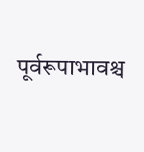पूर्वरूपाभावश्च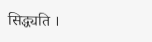सिद्ध्यति ।